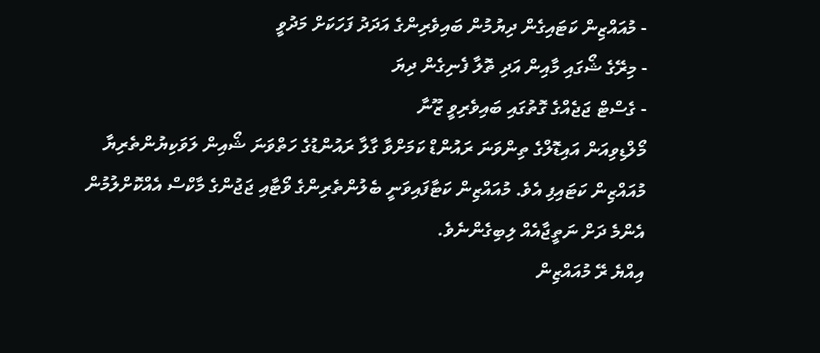- މުއައްޒިން ކަޓައިގެން ދިޔުމުން ބައިވެރިންގެ އަދަދު ފަހަކަށް މަދުވީ
- މިރޭގެ ޝޯގައި މާއިން އަދި ތޮލާ ފެނިގެން ދިޔަ
- ގެސްޓް ޖަޖެއްގެ ގޮތުގައި ބައިވެރިވީ ޒޫނާ
މޯލްޑިވިއަން އައިޑޮލްގެ ތިންވަނަ ރައުންޑް ކަމަށްވާ ގާލާ ރައުންޑުގެ ހަތްވަނަ ޝޯއިން ލަވަކިޔުންތެރިޔާ މުއައްޒިން ކަޓައިފި އެވެ. މުއައްޒިން ކަޓާފައިވަނީ ބެލުންތެރިންގެ ވޯޓާއި ޖަޖުންގެ މާކްސް އެއްކޮށްލުމުން އެންމެ ދަށް ނަތީޖާއެއް ލިބިގެންނެވެ.
އިއްޔެ ރޭ މުއައްޒިން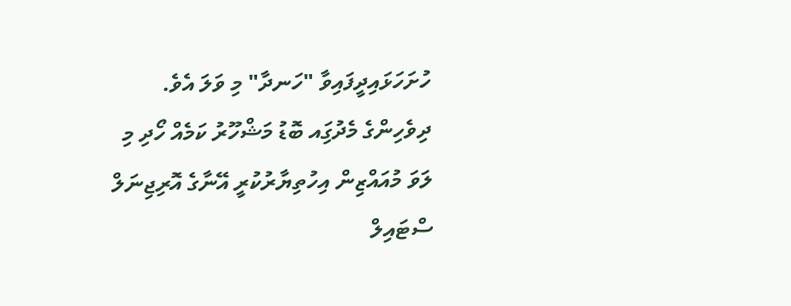ހުށަހަޅައިދީފައިވާ "ހަނދާ" މި ވަލަ އެވެ. ދިވެހިންގެ މެދުގަިއ ބޮޑު މަޝްހޫރު ކަމެއް ހޯދި މި ލަވަ މުއައްޒިން އިހުތިޔާރުކުރީ އޭނާގެ އޮރިޖިނަލް ސްޓައިލް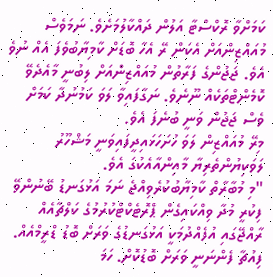ކަމަށްވާ ރޮކްސްޓާ އަލުން ދައްކާލުމަށެވެ. ނަމަވެސް މުއައްޒިންއަށް އެކަން ރޭ އެހާ ބޮޑަށް ކާމިޔާބުވެފަ އެއް ނުވެ އެވެ. ޖަޖުންގެ ފަރާތުން މުއައްޒިންއަށް ލިބުނީ މާއެދެވޭ ކޮމެންޓްތަކެއް ނޫނެވެ. ނަގާފައިވާ ލަވަ ކަމުނުދާ ކަމަށް ވެސް ޖަޖުން ވަނީ ބުނެފަ އެވެ.
މިރޭ މުއައްޒިން ލަވަ ހުށަހަޅައިދީފައިވަނީ މަޝްހޫރު ލަވަކިޔުންތެރިޔާ މާއިންއާއެކުގަ އެވެ.
"މި މުބާރާތް ކާމިޔާބުކުރެވިއްޖެ ނަމަ އަޅުގަނޑު ބޭނުންވޭ ފިކުރީ މުދާ ވިއްކައިގެން ޕްރޮޓެކްޓްކުރުމުގެ ކަލްޗާއެއް ރާއްޖޭގައި އުފެއްދުމަކީ އަޅުގަނޑުގެ ވަރަށް ބޮޑު ޑްރީމްއެއް. ފިއުޗާ ފެންނަނީ ވަރަށް ބޮޑުކޮށް. ހަމަ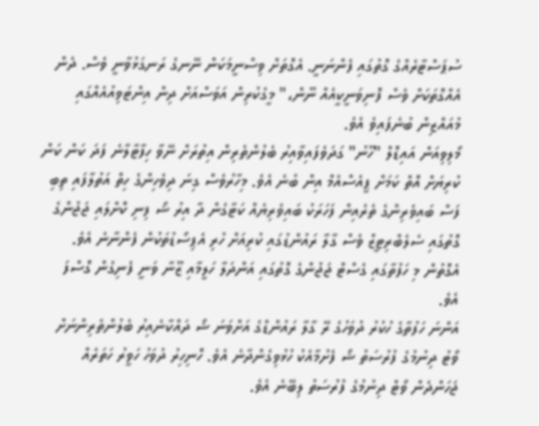ސުޕަސްޓާރެއްގެ ގޮތުގައި ފެންނަނީ. އެގޮތަށް ވިސްނީމަކަން ނޭނގެ ރަނގަޅުވާނީ ވެސް. ދެން އެއްގޮތަކަށް ވެސް ފޮނިވަނީކީއެއް ނޫން،" މީގެކުރިން އަވަސްއަށް ދިން އިންޓަވިއުއެއްގައި މުއައްޒިން ބުނެފައިވެ އެވެ.
މޯލިވިއަން އައިޑޮލް "ހޫނު" ގަދަވެފައިވާއިރު ބެލުންތެރިން އިތުރަށް ނޭވާ ހިފާޓާލާނެ ފަދަ ކަން ކަން ކުރިޔަށް އޮތް ކަމަށް ޕީއެސްއެމް އިން ބުނެ އެވެ. މިހާރުވެސް ގިނަ ދިވެހިންގެ ހިތް އަތުލާފައި ތިބި ފަސް ބައިވެރިންގެ ތެރެއިން ފަހަރަކު ބައިވެރިޔެއް ކަޓާގެން ދާ އިރު ޝޯ ފިނި ކޮށްލައި ޖަޖުންގެ ގޮތުގައި ސެލެބްރިޓީޒް ވެސް ގާލާ ރައުންޑުގައި ކުރިއަށް ހުރި އެޕިސޯޑުތަކުން ފެންނާނެ އެވެ. އެގޮތުން މި ހަފުތާގައި ގެސްޓް ޖަޖުންގެ ގޮތުގައި އަންދަލާ ހަލީމާއި ޒޫނާ ވަނީ ފެނިގެން ގޮސްފަ އެވެ.
އަންނަ ހަފުތާގެ ހުކުރު ދުވަހުގެ ރޭ ގާލާ ރައުންޑްގެ އަށްވަނަ ޝޯ ދައްކާނެއިރު ބެލުންތެރިންނަށް ވޯޓު ދިނުމުގެ ފުރުސަތު ޝޯ ފެށުމާއެކު ހުޅުވިގެންދާނެ އެވެ. ހޮނިހިރު ދުވަހު ހަވީރު ހަތަރެއް ޖަހަންދެން ވޯޓް ދިނުމުގެ ފުރުސަތު ލިބޭނެ އެވެ.